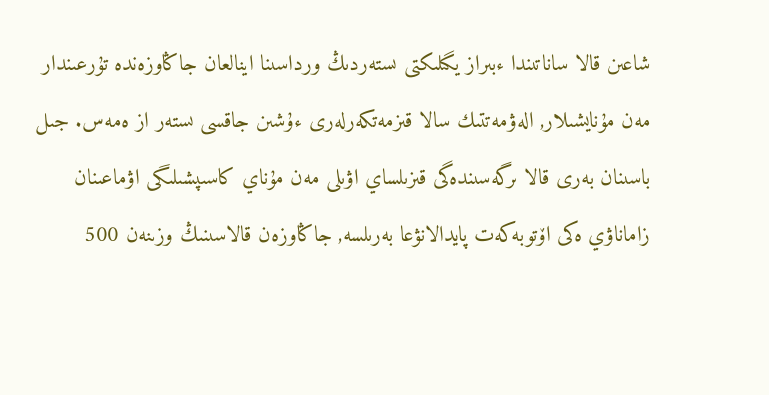شاعىن قالا ساناتىندا ءبىراز يگىلىكتى ىستەردىڭ ورداسىنا اينالعان جاڭاوزەندە تۇرعىندار مەن مۇنايشىلار, الەۋمەتتىك سالا قىزمەتكەرلەرى ءۇشىن جاقسى ىستەر از ەمەس. جىل باسىنان بەرى قالا ىرگەسىندەگى قىزىلساي اۋىلى مەن مۇناي كاسىپشىلىگى اۋماعىنان زاماناۋي ەكى اۆتوبەكەت پايدالانۋعا بەرىلسە, جاڭاوزەن قالاسىنىڭ وزىنەن 500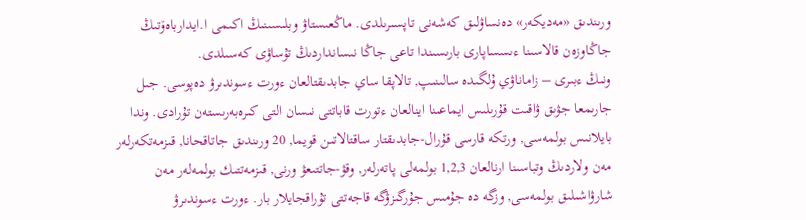ورىندىق «مەديكەر» دەنساۋلىق كەشەنى تاپسىرىلدى. ماڭعىستاۋ وبلىسىنىڭ اكىمى ا.ايدارباەۆتىڭ جاڭاوزەن قالاسىنا ءىسساپارى بارىسىندا تاعى جاڭا نىسانداردىڭ تۇساۋى كەسىلدى.
ونىڭ ءبىرى – زاماناۋي ۇلگىدە سالىنىپ, تالاپقا ساي جابدىقتالعان ءورت ءسوندىرۋ دەپوسى. جىل جارىمعا جۋىق ۋاقىت قۇرىلىس ايماعىنا اينالعان ءتورت قاباتتى نىسان التى كىرەبەرىستەن تۇرادى. وندا بايلانىس بولمەسى, ورتكە قارسى قۇرال-جابدىقتار ساقتالاتىن قويما, 20 ورىندىق جاتاقحانا, قىزمەتكەرلەر مەن ولاردىڭ وتباسىنا ارنالعان 1,2,3 بولمەلى پاتەرلەر, وقۋ-جاتتىعۋ ورنى, قىزمەتتىك بولمەلەر مەن شارۋاشىلىق بولمەسى, وزگە دە جۇمىس جۇرگىزۋگە قاجەتتى تۇراقجايلار بار. ءورت ءسوندىرۋ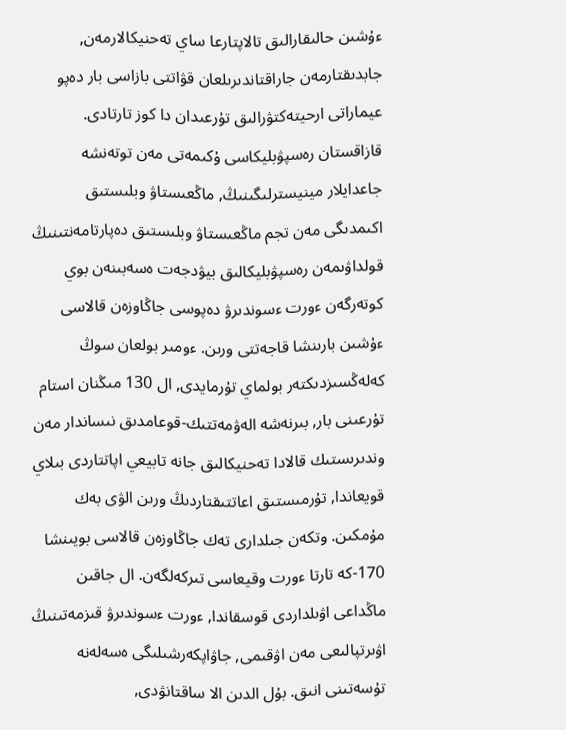ءۇشىن حالىقارالىق تالاپتارعا ساي تەحنيكالارمەن, جابدىقتارمەن جاراقتاندىرىلعان قۋاتتى بازاسى بار دەپو عيماراتى ارحيتەكتۋرالىق تۇرعىدان دا كوز تارتادى.
قازاقستان رەسپۋبليكاسى ۇكىمەتى مەن توتەنشە جاعدايلار مينيسترلىگىنىڭ, ماڭعىستاۋ وبلىستىق اكىمدىگى مەن تجم ماڭعىستاۋ وبلىستىق دەپارتامەنتىنىڭ قولداۋىمەن رەسپۋبليكالىق بيۋدجەت ەسەبىنەن بوي كوتەرگەن ءورت ءسوندىرۋ دەپوسى جاڭاوزەن قالاسى ءۇشىن بارىنشا قاجەتتى ورىن. ءومىر بولعان سوڭ كەلەڭسىزدىكتەر بولماي تۇرمايدى, ال 130 مىڭنان استام تۇرعىنى بار, بىرنەشە الەۋمەتتىك-قوعامدىق نىساندار مەن وندىرىستىك قالادا تەحنيكالىق جانە تابيعي اپاتتاردى بىلاي قويعاندا, تۇرمىستىق اعاتتىقتاردىڭ ورىن الۋى بەك مۇمكىن. وتكەن جىلدارى تەك جاڭاوزەن قالاسى بويىنشا 170-كە تارتا ءورت وقيعاسى تىركەلگەن. ال جاقىن ماڭداعى اۋىلداردى قوسقاندا, ءورت ءسوندىرۋ قىزمەتىنىڭ اۋىرتپالىعى مەن اۋقىمى, جاۋاپكەرشىلىگى ەسەلەنە تۇسەتىنى انىق. بۇل الدىن الا ساقتانۋدى,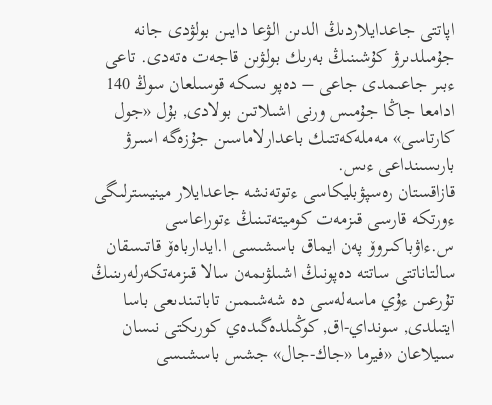اپاتتى جاعدايلاردىڭ الدىن الۋعا دايىن بولۋدى جانە جۇمىلدىرۋ كۇشىنىڭ بەرىك بولۋىن قاجەت ەتەدى. تاعى ءبىر جاعىمدى جاعى – دەپو ىسكە قوسىلعان سوڭ 140 ادامعا جاڭا جۇمىس ورنى اشىلاتىن بولادى, بۇل «جول كارتاسى» مەملەكەتتىك باعدارلاماسىن جۇزەگە اسىرۋ بارىسىنداعى ءىس.
قازاقستان رەسپۋبليكاسى ءتوتەنشە جاعدايلار مينيسترلىگى ءورتكە قارسى قىزمەت كوميتەتىنىڭ ءتوراعاسى س.ءاۋباكىروۆ پەن ايماق باسشىسى ا.ايدارباەۆ قاتىسقان سالتاناتتى ساتتە دەپونىڭ اشىلۋىمەن سالا قىزمەتكەرلەرىنىڭ تۇرعىن ءۇي ماسەلەسى دە شەشىمىن تاباتىندىعى باسا ايتىلدى, سونداي-اق, كوڭىلدەگىدەي كورىكتى نىسان سىيلاعان «فيرما «جاك-جال» جشس باسشىسى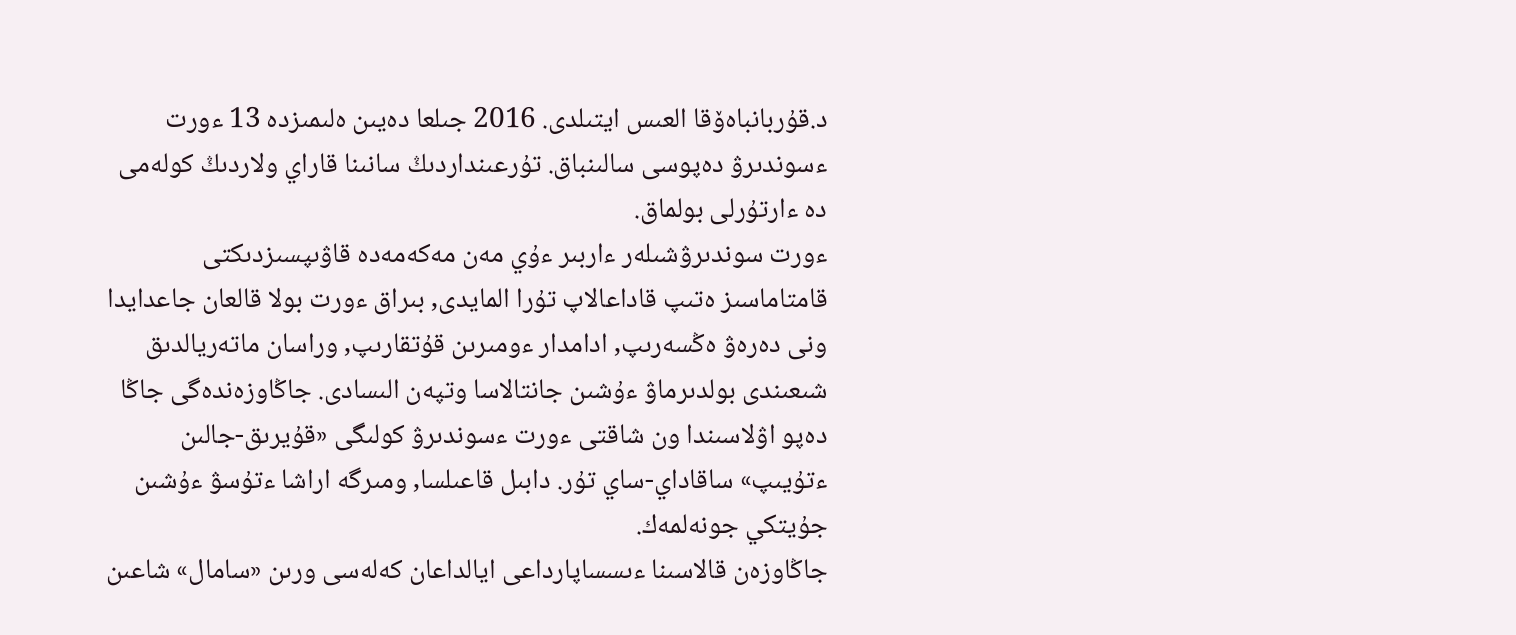د.قۇربانباەۆقا العىس ايتىلدى. 2016 جىلعا دەيىن ەلىمىزدە 13 ءورت ءسوندىرۋ دەپوسى سالىنباق. تۇرعىنداردىڭ سانىنا قاراي ولاردىڭ كولەمى دە ءارتۇرلى بولماق.
ءورت سوندىرۋشىلەر ءاربىر ءۇي مەن مەكەمەدە قاۋىپسىزدىكتى قامتاماسىز ەتىپ قاداعالاپ تۇرا المايدى, بىراق ءورت بولا قالعان جاعدايدا ونى دەرەۋ ەڭسەرىپ, ادامدار ءومىرىن قۇتقارىپ, وراسان ماتەريالدىق شىعىندى بولدىرماۋ ءۇشىن جانتالاسا وتپەن الىسادى. جاڭاوزەندەگى جاڭا دەپو اۋلاسىندا ون شاقتى ءورت ءسوندىرۋ كولىگى «قۇيرىق-جالىن ءتۇيىپ» ساقاداي-ساي تۇر. دابىل قاعىلسا, ومىرگە اراشا ءتۇسۋ ءۇشىن جۇيتكي جونەلمەك.
جاڭاوزەن قالاسىنا ءىسساپارداعى ايالداعان كەلەسى ورىن «سامال» شاعىن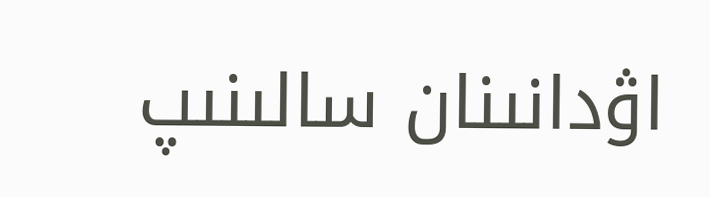اۋدانىنان سالىنىپ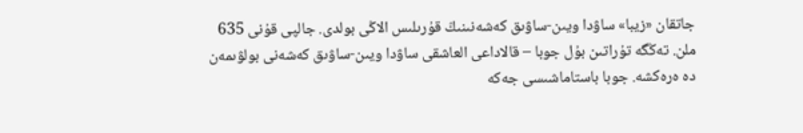جاتقان «زيبا» ساۋدا ويىن-ساۋىق كەشەنىنىڭ قۇرىلىس الاڭى بولدى. جالپى قۇنى 635 ملن. تەڭگە تۇراتىن بۇل جوبا – قالاداعى العاشقى ساۋدا ويىن-ساۋىق كەشەنى بولۋىمەن دە ەرەكشە. جوبا باستاماشىسى جەكە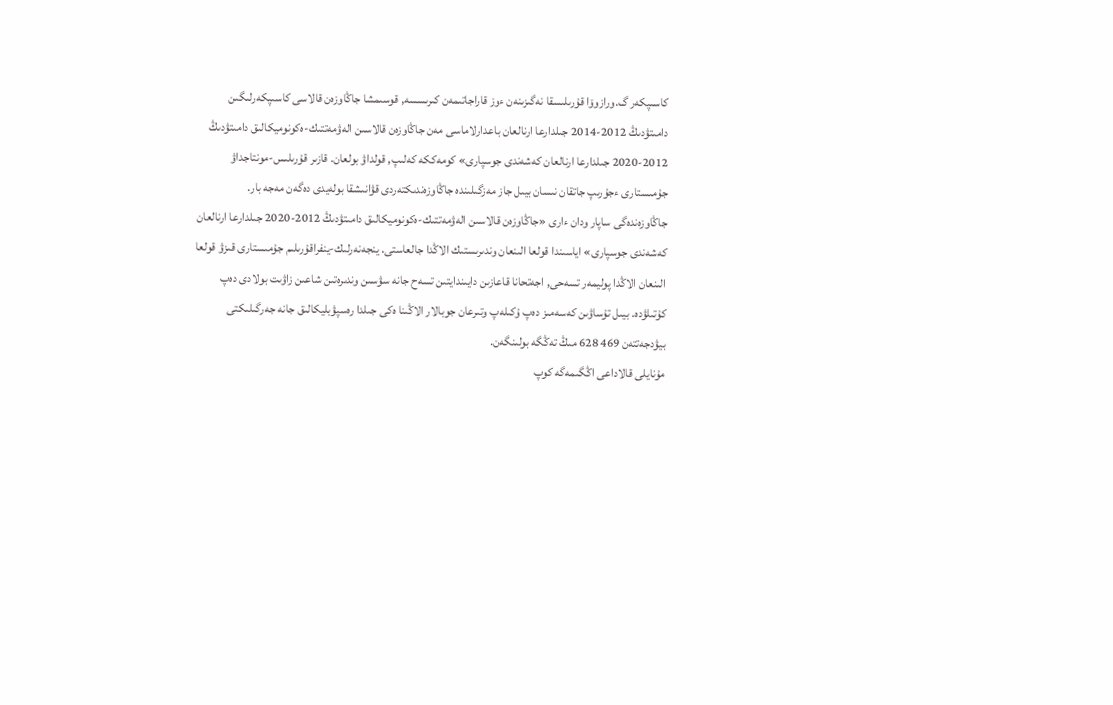كاسىپكەر گ.ورازوۆا قۇرىلىسقا نەگىزىنەن ءوز قاراجاتىمەن كىرىسسە, قوسىمشا جاڭاوزەن قالاسى كاسىپكەرلىگىن دامىتۋدىڭ 2012-2014 جىلدارعا ارنالعان باعدارلاماسى مەن جاڭاوزەن قالاسىن الەۋمەتتىك-ەكونوميكالىق دامىتۋدىڭ 2012-2020 جىلدارعا ارنالعان كەشەندى جوسپارى» كومەككە كەلىپ, قولداۋ بولعان. قازىر قۇرىلىس-مونتاجداۋ جۇمىستارى ءجۇرىپ جاتقان نىسان بيىل جاز مەزگىلىندە جاڭاوزەندىكتەردى قۋانىشقا بولەيدى دەگەن مەجە بار.
جاڭاوزەندەگى ساپار ودان ءارى «جاڭاوزەن قالاسىن الەۋمەتتىك-ەكونوميكالىق دامىتۋدىڭ 2012-2020 جىلدارعا ارنالعان كەشەندى جوسپارى» اياسىندا قولعا الىنعان وندىرىستىك الاڭدا جالعاستى. ينجەنەرلىك-ينفراقۇرىلىم جۇمىستارى قىزۋ قولعا الىنعان الاڭدا پوليمەر تسەحى, اجەتحانا قاعازىن دايىندايتىن تسەح جانە سۋسىن وندىرەتىن شاعىن زاۋىت بولادى دەپ كۇتىلۋدە. بيىل تۇساۋىن كەسەمىز دەپ ۇكىلەپ وتىرعان جوبالار الاڭىنا ەكى جىلدا رەسپۋبليكالىق جانە جەرگىلىكتى بيۋدجەتتەن 469 628 مىڭ تەڭگە بولىنگەن.
مۇنايلى قالاداعى اڭگىمەگە كوپ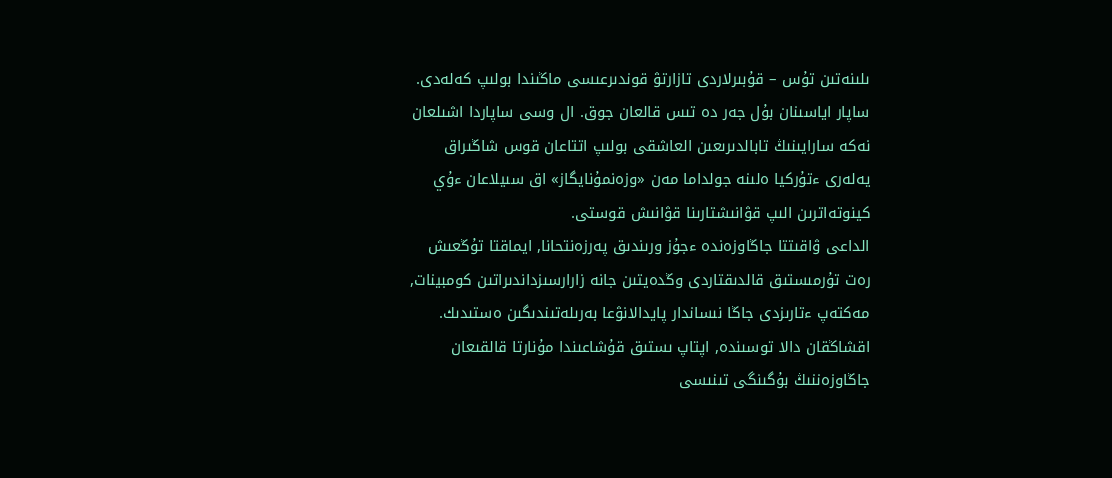ىلىنەتىن تۇس – قۇبىرلاردى تازارتۋ قوندىرعىسى ماڭىندا بولىپ كەلەدى. ساپار اياسىنان بۇل جەر دە تىس قالعان جوق. ال وسى ساپاردا اشىلعان نەكە سارايىنىڭ تابالدىرىعىن العاشقى بولىپ اتتاعان قوس شاڭىراق يەلەرى ءتۇركيا ەلىنە جولداما مەن «وزەنمۇنايگاز» اق سىيلاعان ءۇي كينوتەاترىن الىپ قۋانىشتارىنا قۋانىش قوستى.
الداعى ۋاقىتتا جاڭاوزەندە ءجۇز ورىندىق پەرزەنتحانا, ايماقتا تۇڭعىش رەت تۇرمىستىق قالدىقتاردى وڭدەيتىن جانە زارارسىزداندىراتىن كومبينات, مەكتەپ ءتارىزدى جاڭا نىساندار پايدالانۋعا بەرىلەتىندىگىن ەستىدىك.
اقشاڭقان دالا توسىندە, اپتاپ ىستىق قۇشاعىندا مۇنارتا قالقىعان جاڭاوزەننىڭ بۇگىنگى تىنىسى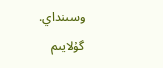وسىنداي.
گۇلايىم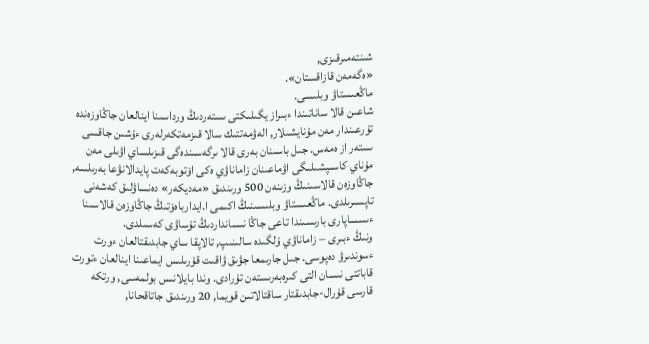شىنتەمىرقىزى,
«ەگەمەن قازاقستان».
ماڭعىستاۋ وبلىسى.
شاعىن قالا ساناتىندا ءبىراز يگىلىكتى ىستەردىڭ ورداسىنا اينالعان جاڭاوزەندە تۇرعىندار مەن مۇنايشىلار, الەۋمەتتىك سالا قىزمەتكەرلەرى ءۇشىن جاقسى ىستەر از ەمەس. جىل باسىنان بەرى قالا ىرگەسىندەگى قىزىلساي اۋىلى مەن مۇناي كاسىپشىلىگى اۋماعىنان زاماناۋي ەكى اۆتوبەكەت پايدالانۋعا بەرىلسە, جاڭاوزەن قالاسىنىڭ وزىنەن 500 ورىندىق «مەديكەر» دەنساۋلىق كەشەنى تاپسىرىلدى. ماڭعىستاۋ وبلىسىنىڭ اكىمى ا.ايدارباەۆتىڭ جاڭاوزەن قالاسىنا ءىسساپارى بارىسىندا تاعى جاڭا نىسانداردىڭ تۇساۋى كەسىلدى.
ونىڭ ءبىرى – زاماناۋي ۇلگىدە سالىنىپ, تالاپقا ساي جابدىقتالعان ءورت ءسوندىرۋ دەپوسى. جىل جارىمعا جۋىق ۋاقىت قۇرىلىس ايماعىنا اينالعان ءتورت قاباتتى نىسان التى كىرەبەرىستەن تۇرادى. وندا بايلانىس بولمەسى, ورتكە قارسى قۇرال-جابدىقتار ساقتالاتىن قويما, 20 ورىندىق جاتاقحانا,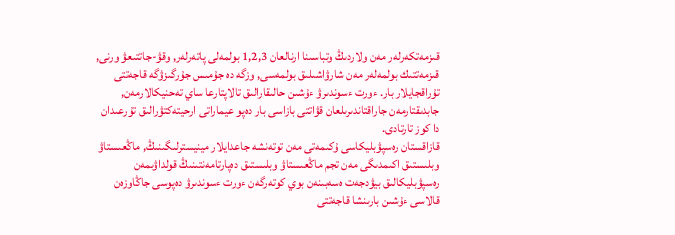قىزمەتكەرلەر مەن ولاردىڭ وتباسىنا ارنالعان 1,2,3 بولمەلى پاتەرلەر, وقۋ-جاتتىعۋ ورنى, قىزمەتتىك بولمەلەر مەن شارۋاشىلىق بولمەسى, وزگە دە جۇمىس جۇرگىزۋگە قاجەتتى تۇراقجايلار بار. ءورت ءسوندىرۋ ءۇشىن حالىقارالىق تالاپتارعا ساي تەحنيكالارمەن, جابدىقتارمەن جاراقتاندىرىلعان قۋاتتى بازاسى بار دەپو عيماراتى ارحيتەكتۋرالىق تۇرعىدان دا كوز تارتادى.
قازاقستان رەسپۋبليكاسى ۇكىمەتى مەن توتەنشە جاعدايلار مينيسترلىگىنىڭ, ماڭعىستاۋ وبلىستىق اكىمدىگى مەن تجم ماڭعىستاۋ وبلىستىق دەپارتامەنتىنىڭ قولداۋىمەن رەسپۋبليكالىق بيۋدجەت ەسەبىنەن بوي كوتەرگەن ءورت ءسوندىرۋ دەپوسى جاڭاوزەن قالاسى ءۇشىن بارىنشا قاجەتتى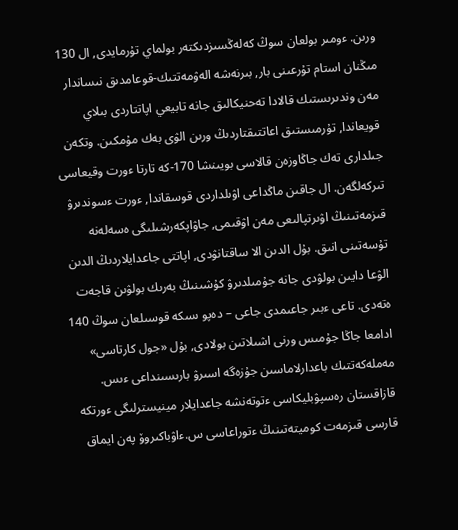ورىن. ءومىر بولعان سوڭ كەلەڭسىزدىكتەر بولماي تۇرمايدى, ال 130 مىڭنان استام تۇرعىنى بار, بىرنەشە الەۋمەتتىك-قوعامدىق نىساندار مەن وندىرىستىك قالادا تەحنيكالىق جانە تابيعي اپاتتاردى بىلاي قويعاندا, تۇرمىستىق اعاتتىقتاردىڭ ورىن الۋى بەك مۇمكىن. وتكەن جىلدارى تەك جاڭاوزەن قالاسى بويىنشا 170-كە تارتا ءورت وقيعاسى تىركەلگەن. ال جاقىن ماڭداعى اۋىلداردى قوسقاندا, ءورت ءسوندىرۋ قىزمەتىنىڭ اۋىرتپالىعى مەن اۋقىمى, جاۋاپكەرشىلىگى ەسەلەنە تۇسەتىنى انىق. بۇل الدىن الا ساقتانۋدى, اپاتتى جاعدايلاردىڭ الدىن الۋعا دايىن بولۋدى جانە جۇمىلدىرۋ كۇشىنىڭ بەرىك بولۋىن قاجەت ەتەدى. تاعى ءبىر جاعىمدى جاعى – دەپو ىسكە قوسىلعان سوڭ 140 ادامعا جاڭا جۇمىس ورنى اشىلاتىن بولادى, بۇل «جول كارتاسى» مەملەكەتتىك باعدارلاماسىن جۇزەگە اسىرۋ بارىسىنداعى ءىس.
قازاقستان رەسپۋبليكاسى ءتوتەنشە جاعدايلار مينيسترلىگى ءورتكە قارسى قىزمەت كوميتەتىنىڭ ءتوراعاسى س.ءاۋباكىروۆ پەن ايماق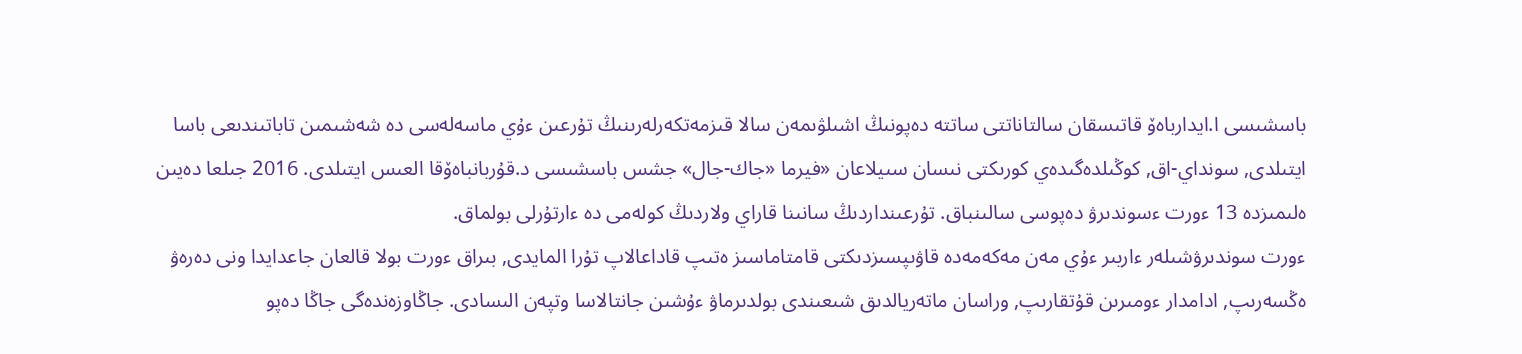باسشىسى ا.ايدارباەۆ قاتىسقان سالتاناتتى ساتتە دەپونىڭ اشىلۋىمەن سالا قىزمەتكەرلەرىنىڭ تۇرعىن ءۇي ماسەلەسى دە شەشىمىن تاباتىندىعى باسا ايتىلدى, سونداي-اق, كوڭىلدەگىدەي كورىكتى نىسان سىيلاعان «فيرما «جاك-جال» جشس باسشىسى د.قۇربانباەۆقا العىس ايتىلدى. 2016 جىلعا دەيىن ەلىمىزدە 13 ءورت ءسوندىرۋ دەپوسى سالىنباق. تۇرعىنداردىڭ سانىنا قاراي ولاردىڭ كولەمى دە ءارتۇرلى بولماق.
ءورت سوندىرۋشىلەر ءاربىر ءۇي مەن مەكەمەدە قاۋىپسىزدىكتى قامتاماسىز ەتىپ قاداعالاپ تۇرا المايدى, بىراق ءورت بولا قالعان جاعدايدا ونى دەرەۋ ەڭسەرىپ, ادامدار ءومىرىن قۇتقارىپ, وراسان ماتەريالدىق شىعىندى بولدىرماۋ ءۇشىن جانتالاسا وتپەن الىسادى. جاڭاوزەندەگى جاڭا دەپو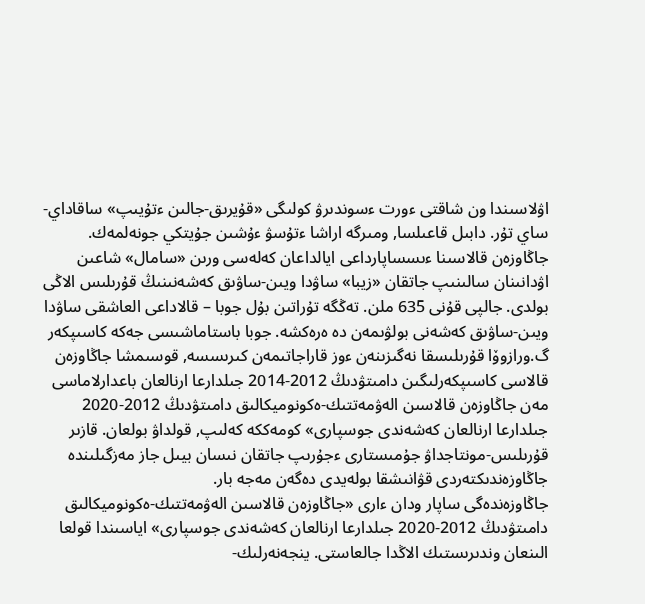اۋلاسىندا ون شاقتى ءورت ءسوندىرۋ كولىگى «قۇيرىق-جالىن ءتۇيىپ» ساقاداي-ساي تۇر. دابىل قاعىلسا, ومىرگە اراشا ءتۇسۋ ءۇشىن جۇيتكي جونەلمەك.
جاڭاوزەن قالاسىنا ءىسساپارداعى ايالداعان كەلەسى ورىن «سامال» شاعىن اۋدانىنان سالىنىپ جاتقان «زيبا» ساۋدا ويىن-ساۋىق كەشەنىنىڭ قۇرىلىس الاڭى بولدى. جالپى قۇنى 635 ملن. تەڭگە تۇراتىن بۇل جوبا – قالاداعى العاشقى ساۋدا ويىن-ساۋىق كەشەنى بولۋىمەن دە ەرەكشە. جوبا باستاماشىسى جەكە كاسىپكەر گ.ورازوۆا قۇرىلىسقا نەگىزىنەن ءوز قاراجاتىمەن كىرىسسە, قوسىمشا جاڭاوزەن قالاسى كاسىپكەرلىگىن دامىتۋدىڭ 2012-2014 جىلدارعا ارنالعان باعدارلاماسى مەن جاڭاوزەن قالاسىن الەۋمەتتىك-ەكونوميكالىق دامىتۋدىڭ 2012-2020 جىلدارعا ارنالعان كەشەندى جوسپارى» كومەككە كەلىپ, قولداۋ بولعان. قازىر قۇرىلىس-مونتاجداۋ جۇمىستارى ءجۇرىپ جاتقان نىسان بيىل جاز مەزگىلىندە جاڭاوزەندىكتەردى قۋانىشقا بولەيدى دەگەن مەجە بار.
جاڭاوزەندەگى ساپار ودان ءارى «جاڭاوزەن قالاسىن الەۋمەتتىك-ەكونوميكالىق دامىتۋدىڭ 2012-2020 جىلدارعا ارنالعان كەشەندى جوسپارى» اياسىندا قولعا الىنعان وندىرىستىك الاڭدا جالعاستى. ينجەنەرلىك-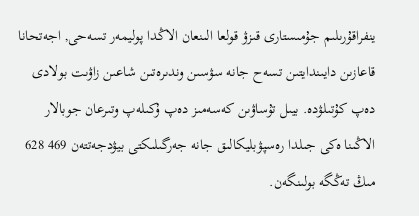ينفراقۇرىلىم جۇمىستارى قىزۋ قولعا الىنعان الاڭدا پوليمەر تسەحى, اجەتحانا قاعازىن دايىندايتىن تسەح جانە سۋسىن وندىرەتىن شاعىن زاۋىت بولادى دەپ كۇتىلۋدە. بيىل تۇساۋىن كەسەمىز دەپ ۇكىلەپ وتىرعان جوبالار الاڭىنا ەكى جىلدا رەسپۋبليكالىق جانە جەرگىلىكتى بيۋدجەتتەن 469 628 مىڭ تەڭگە بولىنگەن.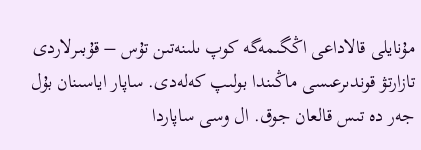مۇنايلى قالاداعى اڭگىمەگە كوپ ىلىنەتىن تۇس – قۇبىرلاردى تازارتۋ قوندىرعىسى ماڭىندا بولىپ كەلەدى. ساپار اياسىنان بۇل جەر دە تىس قالعان جوق. ال وسى ساپاردا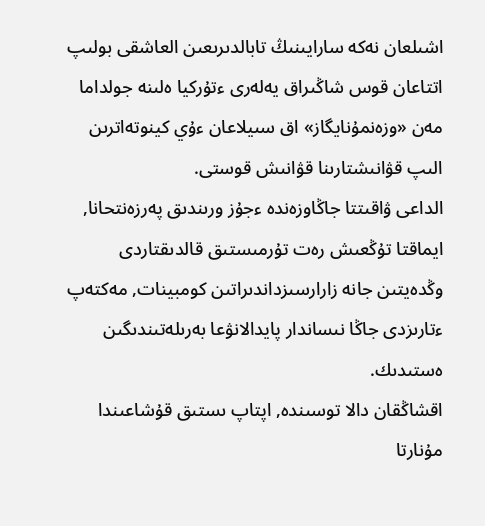اشىلعان نەكە سارايىنىڭ تابالدىرىعىن العاشقى بولىپ اتتاعان قوس شاڭىراق يەلەرى ءتۇركيا ەلىنە جولداما مەن «وزەنمۇنايگاز» اق سىيلاعان ءۇي كينوتەاترىن الىپ قۋانىشتارىنا قۋانىش قوستى.
الداعى ۋاقىتتا جاڭاوزەندە ءجۇز ورىندىق پەرزەنتحانا, ايماقتا تۇڭعىش رەت تۇرمىستىق قالدىقتاردى وڭدەيتىن جانە زارارسىزداندىراتىن كومبينات, مەكتەپ ءتارىزدى جاڭا نىساندار پايدالانۋعا بەرىلەتىندىگىن ەستىدىك.
اقشاڭقان دالا توسىندە, اپتاپ ىستىق قۇشاعىندا مۇنارتا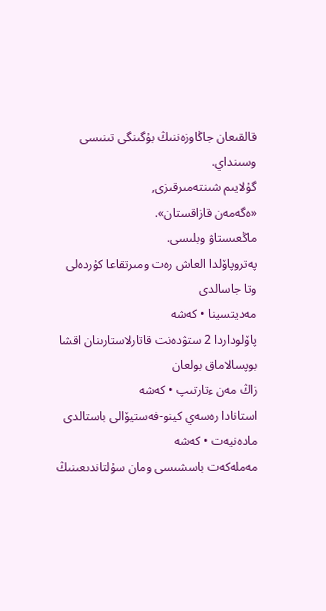قالقىعان جاڭاوزەننىڭ بۇگىنگى تىنىسى وسىنداي.
گۇلايىم شىنتەمىرقىزى,
«ەگەمەن قازاقستان».
ماڭعىستاۋ وبلىسى.
پەتروپاۆلدا العاش رەت ومىرتقاعا كۇردەلى وتا جاسالدى
مەديتسينا • كەشە
پاۆلوداردا 2 ستۋدەنت قاتارلاستارىنان اقشا بوپسالاماق بولعان
زاڭ مەن ءتارتىپ • كەشە
استانادا رەسەي كينو-فەستيۆالى باستالدى
مادەنيەت • كەشە
مەملەكەت باسشىسى ومان سۇلتاندىعىنىڭ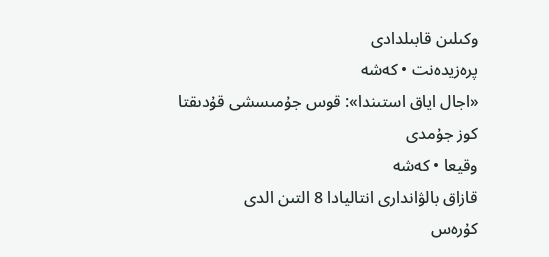وكىلىن قابىلدادى
پرەزيدەنت • كەشە
«اجال اياق استىندا»: قوس جۇمىسشى قۇدىقتا كوز جۇمدى
وقيعا • كەشە
قازاق بالۋاندارى انتاليادا 8 التىن الدى
كۇرەس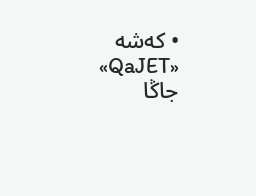• كەشە
«QaJET» جاڭا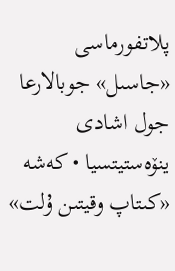پلاتفورماسى «جاسىل» جوبالارعا جول اشادى
ينۆەستيتسيا • كەشە
«كىتاپ وقيتىن ۇلت»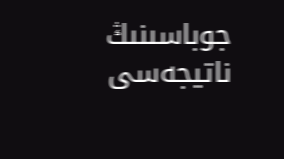جوباسىنىڭ ناتيجەسى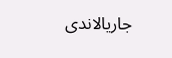جاريالاندى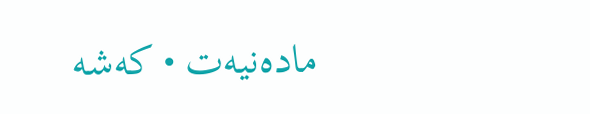مادەنيەت • كەشە